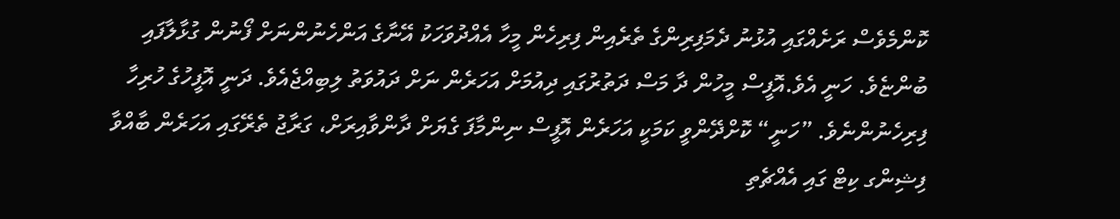ކޮންމެވެސް ރަށެއްގައި އުޅުނު ދެމަފިރިންގެ ތެރެއިން ފިރިހެން މީހާ އެއްދުވަހަކު އޭނާގެ އަންހެނުންނަށް ފޯނުން ގުޅާލާފައި ބުންޏެވެ. ހަނީ އެވެ.އޮފީސް މީހުން ދާ މަސް ދަތުރުގައި ދިއުމަށް އަހަރެން ނަށް ދައުވަތު ލިބިއްޖެއެވެ. ދަނީ އޮފީހުގެ ހުރިހާ ފިރިހެނުންނެވެ. ”ހަނީ“ ކޮށްދޭންވީ ކަމަކީ އަހަރެން އޮފީސް ނިންމާފަ ގެޔަށް ދާންވާއިރަށް، ގަރާޖު ތެރޭގައި އަހަރެން ބާއްވާ ފިޝިންގ ކިޓް ގައި އެއްޗެތި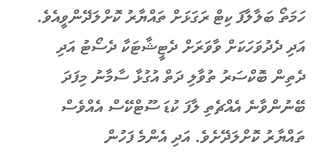ހަމަތޯ ބަލާލާފަ ކިޓް ރަގަޅަށް ތައްޔާރު ކޮށްލަދޭންވީއެވެ. އަދި ދެދުވަހަކަށް ވާވަރަށް ދެޓީޝާޓަކާ ދެސޯޓު އަދި ދެތިން ބޮކްސަރު ތުވާލި ދަތް އުގުޅާ ސާމާނު މިފަދަ ބޭނުންވާނެ އެއްޗެތި ލާފަ ކުޑަ ސޫޓްކޭސް އެއްވެސް ތައްޔާރު ކޮށްލަދޭށެވެ. އަދި އެންމެ ފަހުން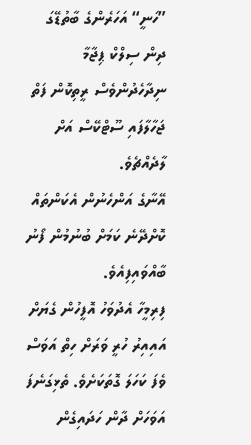”ހަނީ“ އަހަރެންގެ ބާތުޑޭގަ ދިން ސިލްކް ޕިޖާމާ ނިދާހެދުންވެސް ރީތިކޮން ފަތް ޖަހާލާފައި ސޫޓްކޭސް އަށް ލާދެއްޗެވެ.
އޭނާގެ އަންހެނުން އެކަންތައް ކޮށްދޭނެ ކަމަށް ބުނުމުން ފޯނު ބާއްވައިފިއެވެ.
ފިރިމީހާ އެދުވަހު އޮފީހުން ގެޔަށް އައިއިރު ހުރީ ވަރަށް ހިތް އަވަސް ވެފަ ކަހަލަ ގޮތަކަށެވެ. ތެޅިގަނެފަ އަވަހަށް ދާން ހަދައިގެން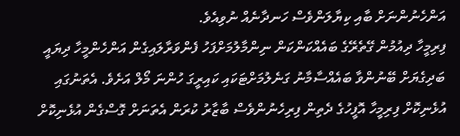އަންހެނުންނަށް ބާއި ކިޔާލަންވެސް ހަނދާނެއް ނުވިއެވެ.
ފިރިމީހާ ދިއުމުން ގޭތެރޭގެ ބައެއްކަންކަން ނިންމާލުމަށްފަހު ފެންވަރާލައިގެން އަންހެންމީހާ ދިޔައީ ބަދިގެޔަށް ބޭނުންވާ ބައެއްސާމާނު ގަނެލުމަށްޓަކައި ކައިރީގަ ހުންނަ މޯލް އަށެވެ. އެތަނުގައި އުޅެނިކޮށް ފިރިމީހާ އޮފީހުގެ ދެތިން ފިރިހެނުންވެސް ބާޒާރު ކުރަން އެތަނަށް ގޮސްގެން އުޅެނިކޮށް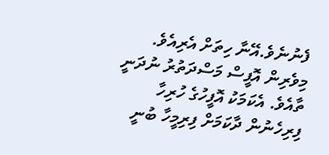ފެނުނެވެ.އޭނާ ހިތަށް އެރިއެވެ. މިވެރިން އޮފީސް މަސްދަތުރު ނުދަނީ ތާއެވެ. އެކަމަކު އޮފީހުގެ ހުރިހާ ފިރިހެނުން ދާކަމަށް ފިރިމީހާ ބުނީ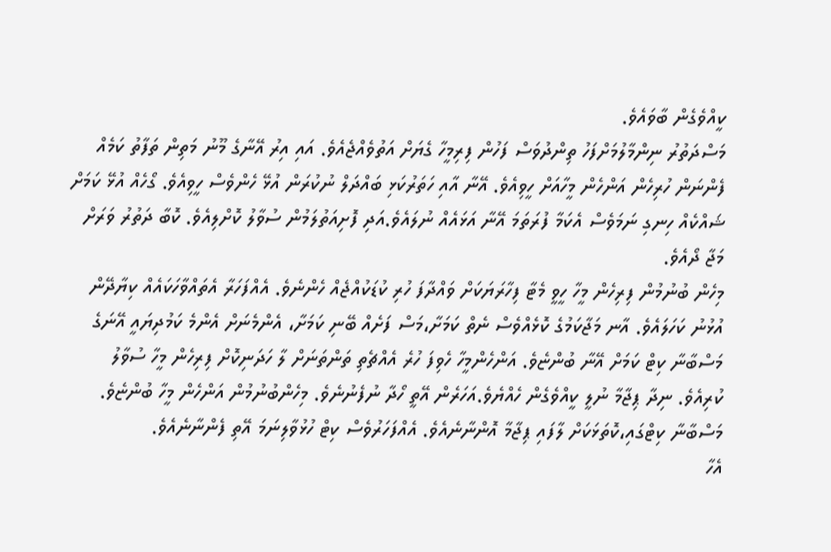ކީއްވެގެން ބާވައެވެ.
މަސްދަތުރު ނިންމާލުމަށްފަހު ތިންދުވަސް ފަހުން ފިރިމީހާ ގެޔަށް އަތުވެއްޖެއެވެ. އައި އިރު އޭނާގެ މޫނު މަތިން ތަފާތު ކަމެއް ފެންނަން ހުރިހެން އަންހެން މީހާއަށް ހީވިއެވެ. އޭނާ އާއި ހަތަރުކަޅި ބައްދަލް ނުކުރަން އުޅޭ ހެންވެސް ހީވިއެވެ. ގޯހެއް އުޅޭ ކަމަށް ޝައްކެއް ހިނގި ނަމަވެސް އެކަމާ ފުރަތަމަ އޭނާ އަޅައެއް ނުލައެވެ.އަދި ފޮށިއަތުލަމުން ސުވާލު ކޮށްލިއެވެ. ކޮބާ ދަތުރު ވަރަށް މަޖާ ދޯއެވެ.
މިހެން ބުނުމުން ފިރިހެން މީހާ ހީވީ މެޓާ ފިހާރަޔަކަށް ވައްދާފަ ހުރި ކުޑަކުއްޖެއް ހެންނެވެ. އެއްފަހަރާ އެތައްވާހަކައެއް ކިޔާދޭން އުޅުނު ކަހަލައެވެ. އާނ މަޖާކަމުގެ ކޮޅެއްވެސް ނެތް ކަމަށާ،މަސް ފަށެއް ބޭނި ކަމަށާ، އެންމެނަށް އެންމެ ކަމުދިޔައީ އޭނަގެ މަސްބާނާ ކިޓް ކަމަށް އޭނާ ބުންޏެވެ. އަންހެންމީހާ ހެވިފަ ހުރެ އެއްޗެތި ތަންތަނަށް ލާ ހަދަނިކޮށް ފިރިހެން މީހާ ސުވާލު ކުރިއެވެ. ނިދާ ޕިޖާމާ ނުލީ ކީއްވެގެން ހެއްޔެވެ.އަހަރެން އޭތީ ހޯދާ ނުފެނުނެވެ. މިހެންބުނުމުން އަންހެން މީހާ ބުންޏެވެ. މަސްބާނާ ކިޓްގައި،ކޮތަޅަކަށް ލާފައި ޕިޖާމާ އޮންނާނެއެވެ. އެއްފަހަރުވެސް ކިޓް ހުޅުވާލިނަމަ އޭތި ފެންނާނެއެވެ.
އެހާ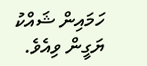ހަމައިން ޝައްކު ޔަގީން ވިއެވެ.